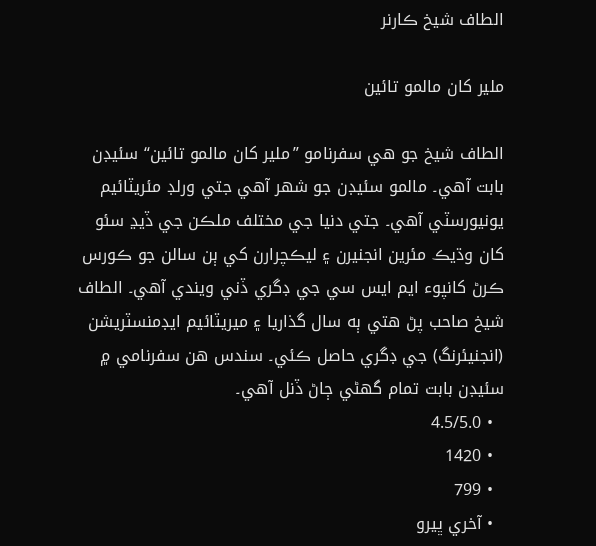الطاف شيخ ڪارنر

ملير کان مالمو تائين

الطاف شيخ جو هي سفرنامو ”ملير کان مالمو تائين“ سئيڊن بابت آهي۔ مالمو سئيڊن جو شهر آهي جتي ورلڊ مئريٽائيم يونيورسٽي آهي۔ جتي دنيا جي مختلف ملڪن جي ڏيڍ سئو کان وڌيڪ مئرين انجنيرن ۽ ليڪچرارن کي ٻن سالن جو ڪورس ڪرڻ کانپوء ايم ايس سي جي ڊگري ڏني ويندي آهي۔ الطاف شيخ صاحب پڻ هتي ٻه سال گذاريا ۽ ميريٽائيم ايڊمنسٽريشن (انجنيئرنگ) جي ڊگري حاصل ڪئي۔ سندس هن سفرنامي ۾ سئيڊن بابت تمام گهڻي ڄاڻ ڏنل آهي۔
  • 4.5/5.0
  • 1420
  • 799
  • آخري ڀيرو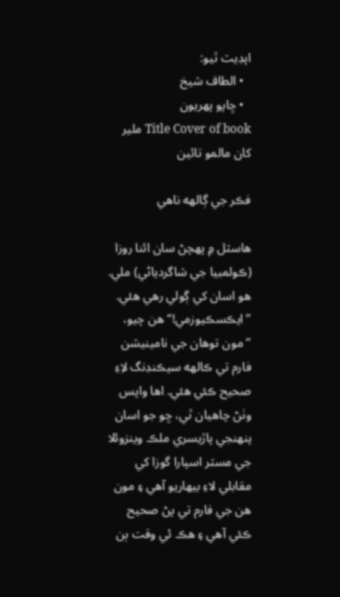اپڊيٽ ٿيو:
  • الطاف شيخ
  • ڇاپو پھريون
Title Cover of book ملير کان مالمو تائين

فڪر جي ڳالهه ناهي

هاسٽل ۾ پهچڻ سان ائنا روزا (ڪولمبيا جي شاگردياڻي) ملي. هو اسان کي ڳولي رهي هئي.
”ايڪسڪيوزمي!“ هن چيو، ”مون توهان جي نامينيشن فارم تي ڪالهه سيڪنڊنگ لاِءِ صحيح ڪئي هئي. اها واپس وٺڻ چاهيان ٿي، ڇو جو اسان پنهنجي پاڙيسري ملڪ وينزوئلا جي مسٽر اسپارا گوزا کي مقابلي لاءِ بيهاريو آهي ۽ مون هن جي فارم تي پڻ صحيح ڪئي آهي ۽ هڪ ئي وقت ٻن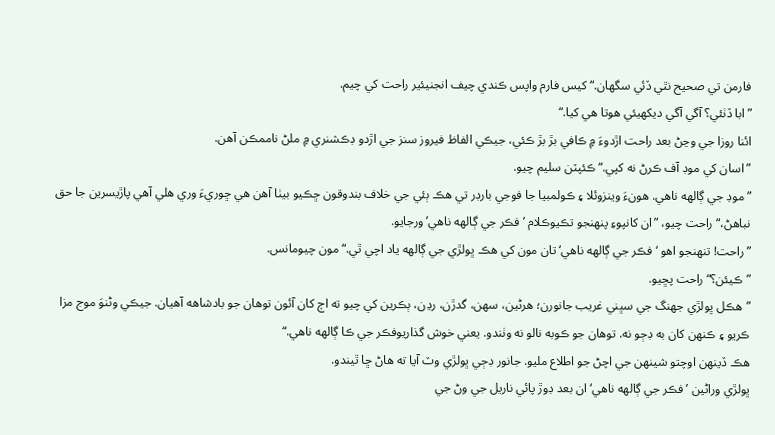فارمن تي صحيح نٿي ڏئي سگهان.“ کيس فارم واپس ڪندي چيف انجنيئير راحت کي چيم.
”ابا ڏٺئي؟ آگي آگي ديکهيئي هوتا هي کيا.“
ائنا روزا جي وڃڻ بعد راحت اڙدوءَ ۾ ڪافي بڙ بڙ ڪئي، جيڪي الفاظ فيروز سنز جي اڙدو ڊڪشنري ۾ ملڻ ناممڪن آهن.
”اسان کي موڊ آف ڪرڻ نه کپي.“ ڪئپٽن سليم چيو.
”موڊ جي ڳالهه ناهي. هونءَ وينزوئلا ۽ ڪولمبيا جا فوجي بارڊر تي هڪ ٻئي جي خلاف بندوقون ڇڪيو بيٺا آهن هي ڇوريءَ وري هلي آهي پاڙيسرين جا حق نباهڻ،“ راحت چيو، ”ان کانپوءِ پنهنجو تڪيوڪلام ’فڪر جي ڳالهه ناهي’ ورجايو.
”راحت! تنهنجو اهو ‘فڪر جي ڳالهه ناهي‘ تان مون کي هڪ ڀولڙي جي ڳالهه ياد اچي ٿي.“ مون چيومانس.
”ڪيئن؟“ راحت پڇيو.
”هڪل ڀولڙي جهنگ جي سڀني غريب جانورن؛ هرڻين، سهن، گدڙن، رڍن، ٻڪرين کي چيو ته اڄ کان آئون توهان جو بادشاهه آهيان. جيڪي وڻنوَ موج مزا ڪريو ۽ ڪنهن کان به ڊڄو نه. توهان جو ڪوبه نالو نه وٺندو. يعني خوش گذاريوفڪر جي ڪا ڳالهه ناهي.“
هڪ ڏينهن اوچتو شينهن جي اچڻ جو اطلاع مليو. جانور ڊڄي ڀولڙي وٽ آيا ته هاڻ ڇا ٿيندو.
ڀولڙي وراڻين ’فڪر جي ڳالهه ناهي‘ ان بعد ڊوڙ پائي ناريل جي وڻ جي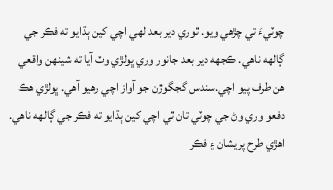چوٽيءَ تي چڙهي ويو. ٿوري دير بعد لهي اچي کين ٻڌايو ته فڪر جي ڳالهه ناهي. ڪجهه دير بعد جانور وري ڀولڙي وٽ آيا ته شينهن واقعي هن طرف پيو اچي.سندس گجگوڙن جو آواز اچي رهيو آهي. ڀولڙي هڪ دفعو وري وڻ جي چوٽي تان ٿي اچي کين ٻڌايو ته فڪر جي ڳالهه ناهي.
اهڙي طرح پريشان ۽ فڪر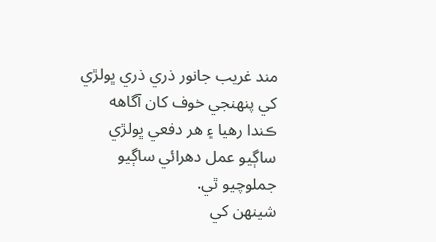مند غريب جانور ذري ذري ڀولڙي کي پنهنجي خوف کان آگاهه ڪندا رهيا ۽ هر دفعي ڀولڙي ساڳيو عمل دهرائي ساڳيو جملوچيو ٿي.
شينهن کي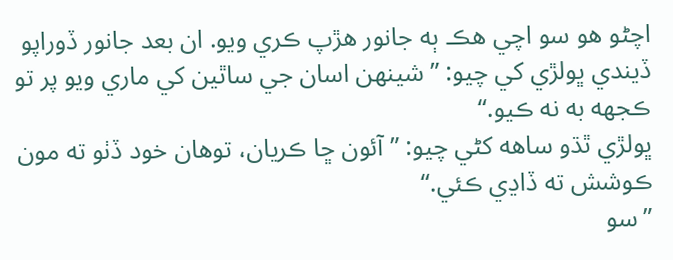اچڻو هو سو اچي هڪ ٻه جانور هڙپ ڪري ويو. ان بعد جانور ڏوراپو ڏيندي ڀولڙي کي چيو: ”شينهن اسان جي ساٿين کي ماري ويو پر تو ڪجهه به نه ڪيو.“
ڀولڙي ٿڌو ساهه کڻي چيو: ”آئون ڇا ڪريان، توهان خود ڏٺو ته مون ڪوشش ته ڏاڍي ڪئي.“
”سو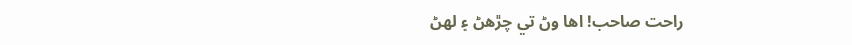راحت صاحب! اها وڻ تي چڙهڻ ۽ لهڻ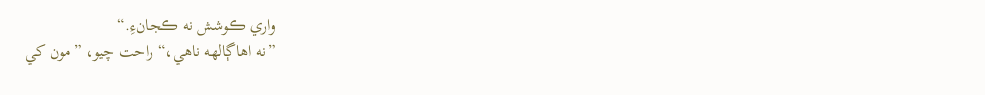واري ڪوشش نه ڪجانءِ.“
”نه اهاڳالهه ناهي،“ راحت چيو، ”مون کي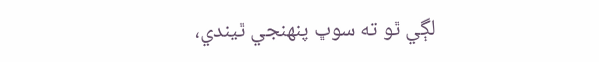لڳي ٿو ته سوڀ پنهنجي ٿيندي،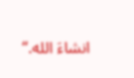انشاءَ الله.“